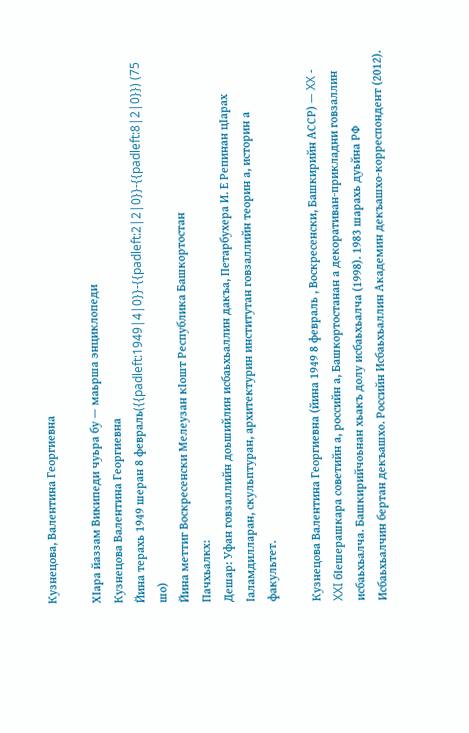Кузнецова, Валентина Георгиевна

ХӀара йаззам Википеди чуьра бу — маьрша энциклопеди
Кузнецова Валентина Георгиевна
Йина терахь 1949 шеран 8 февраль({{padleft:1949|4|0}}-{{padleft:2|2|0}}-{{padleft:8|2|0}}) (75 шо)
Йина меттиг Воскресенски Мелеузан кӀошт Республика Башкортостан
Пачхьалкх:
Дешар: Уфан говзаллийн доьшийлин исбаьхьаллин дакъа, Петарбухера И. Е Репинан цӀарах Ӏаламдилларан, скульптуран, архитектурин институтан говзаллийн теорин а, историн а факультет.

Кузнецова Валентина Георгиевна (йина 1949 8 февраль , Воскресенски, Башкирийн АССР) — XX - XXI бӀешерашкара советийн а, российн а, Башкортостанан а декоративан-прикладни говзаллин исбаьхьалча. Башкирийчоьнан хьакъ долу исбаьхьалча (1998). 1983 шарахь дуьйна РФ Исбаьхьалчин бертан декъашхо. Российн Исбаьхьаллин Академин декъашхо-корреспондент (2012).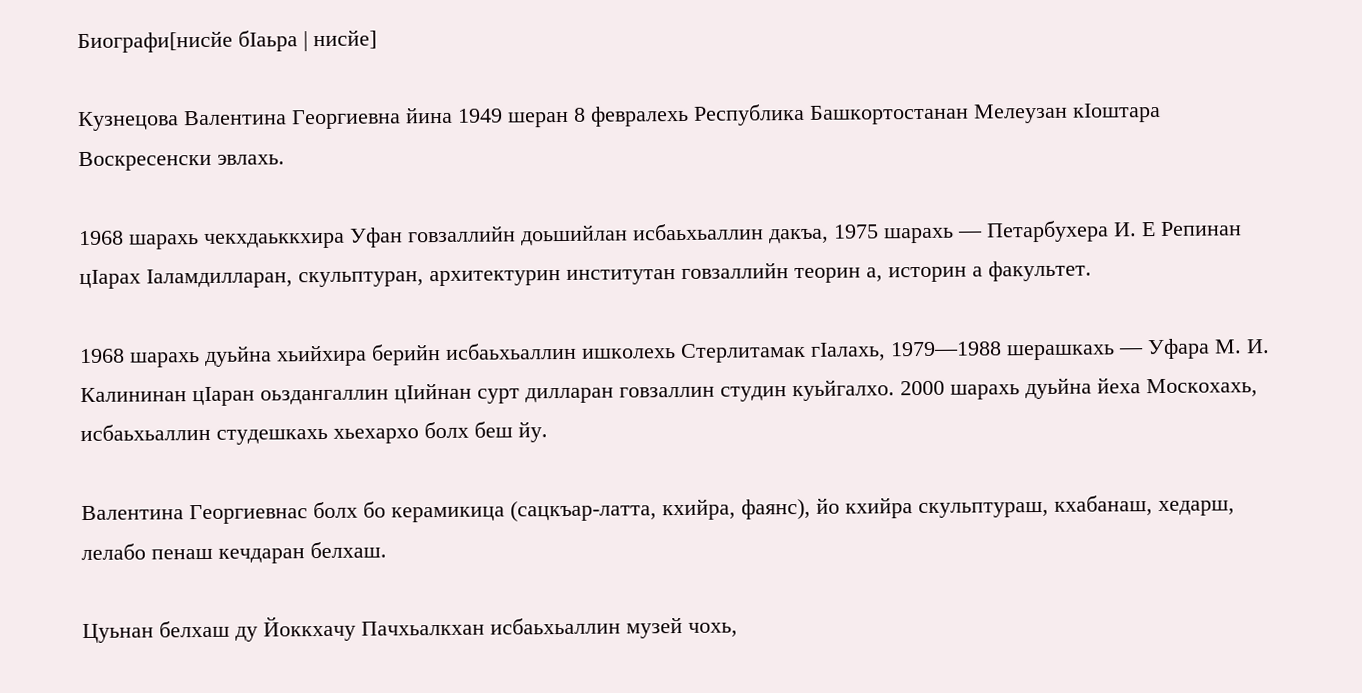Биографи[нисйе бӀаьра | нисйе]

Кузнецова Валентина Георгиевна йина 1949 шеран 8 февралехь Республика Башкортостанан Мелеузан кӀоштара Воскресенски эвлахь.

1968 шарахь чекхдаьккхира Уфан говзаллийн доьшийлан исбаьхьаллин дакъа, 1975 шарахь — Петарбухера И. Е Репинан цӀарах Ӏаламдилларан, скульптуран, архитектурин институтан говзаллийн теорин а, историн а факультет.

1968 шарахь дуьйна хьийхира берийн исбаьхьаллин ишколехь Стерлитамак гӀалахь, 1979—1988 шерашкахь — Уфара М. И. Калининан цӀаран оьздангаллин цӀийнан сурт дилларан говзаллин студин куьйгалхо. 2000 шарахь дуьйна йеха Москохахь, исбаьхьаллин студешкахь хьехархо болх беш йу.

Валентина Георгиевнас болх бо керамикица (сацкъар-латта, кхийра, фаянс), йо кхийра скульптураш, кхабанаш, хедарш, лелабо пенаш кечдаран белхаш.

Цуьнан белхаш ду Йоккхачу Пачхьалкхан исбаьхьаллин музей чохь,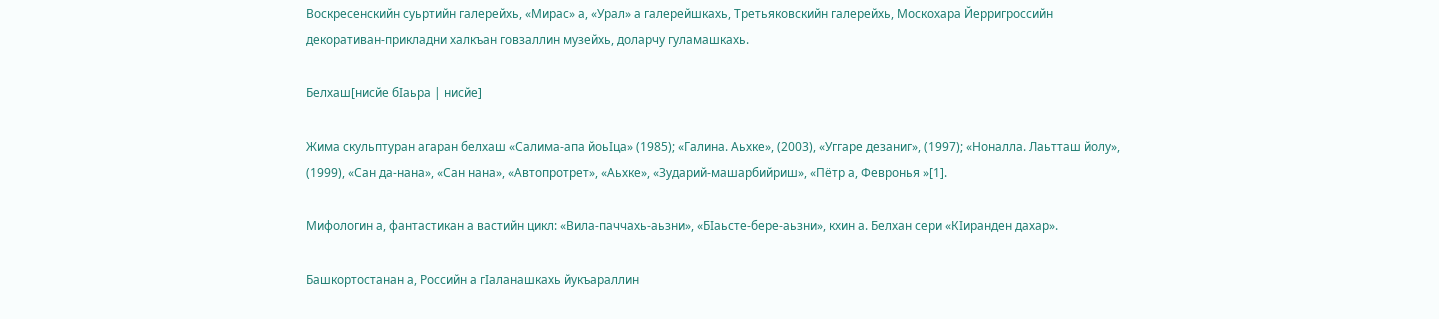Воскресенскийн суьртийн галерейхь, «Мирас» а, «Урал» а галерейшкахь, Третьяковскийн галерейхь, Москохара Йерригроссийн декоративан-прикладни халкъан говзаллин музейхь, доларчу гуламашкахь.

Белхаш[нисйе бӀаьра | нисйе]

Жима скульптуран агаран белхаш «Салима-апа йоьӀца» (1985); «Галина. Аьхке», (2003), «Уггаре дезаниг», (1997); «Ноналла. Лаьтташ йолу», (1999), «Сан да-нана», «Сан нана», «Автопротрет», «Аьхке», «Зударий-машарбийриш», «Пётр а, Февронья »[1].

Мифологин а, фантастикан а вастийн цикл: «Вила-паччахь-аьзни», «БӀаьсте-бере-аьзни», кхин а. Белхан сери «КӀиранден дахар».

Башкортостанан а, Российн а гӀаланашкахь йукъараллин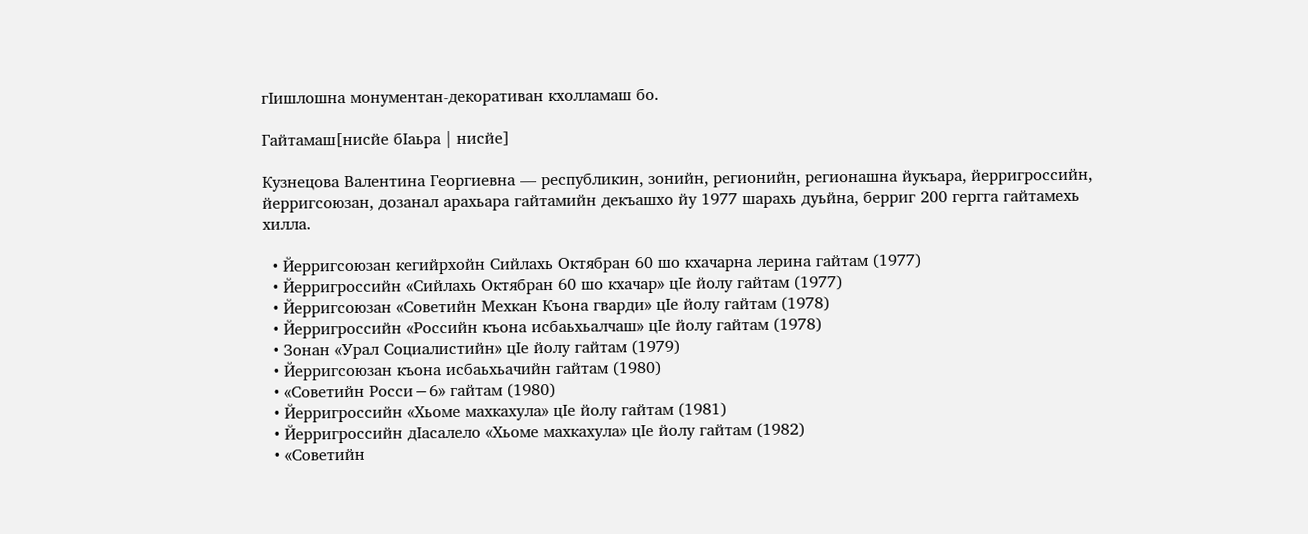гӀишлошна монументан-декоративан кхолламаш бо.

Гайтамаш[нисйе бӀаьра | нисйе]

Кузнецова Валентина Георгиевна — республикин, зонийн, регионийн, регионашна йукъара, йерригроссийн, йерригсоюзан, дозанал арахьара гайтамийн декъашхо йу 1977 шарахь дуьйна, берриг 200 гергга гайтамехь хилла.

  • Йерригсоюзан кегийрхойн Сийлахь Октябран 60 шо кхачарна лерина гайтам (1977)
  • Йерригроссийн «Сийлахь Октябран 60 шо кхачар» цӀе йолу гайтам (1977)
  • Йерригсоюзан «Советийн Мехкан Къона гварди» цӀе йолу гайтам (1978)
  • Йерригроссийн «Российн къона исбаьхьалчаш» цӀе йолу гайтам (1978)
  • Зонан «Урал Социалистийн» цӀе йолу гайтам (1979)
  • Йерригсоюзан къона исбаьхьачийн гайтам (1980)
  • «Советийн Росси−6» гайтам (1980)
  • Йерригроссийн «Хьоме махкахула» цӀе йолу гайтам (1981)
  • Йерригроссийн дӀасалело «Хьоме махкахула» цӀе йолу гайтам (1982)
  • «Советийн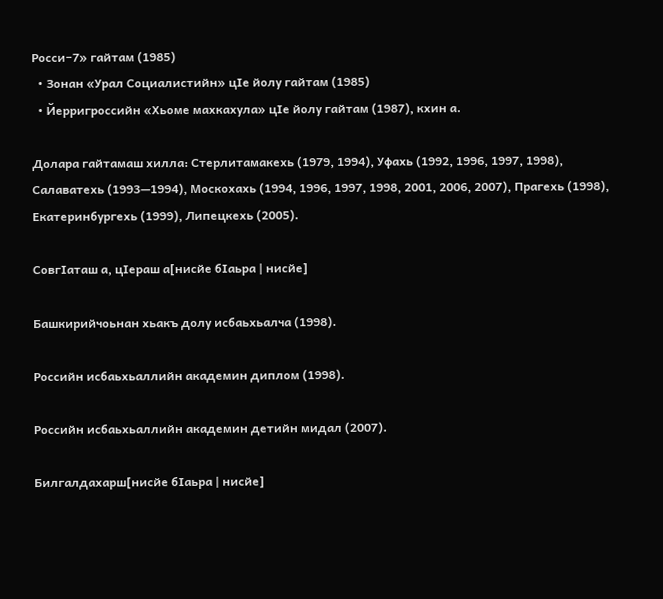Росси−7» гайтам (1985)
  • Зонан «Урал Социалистийн» цӀе йолу гайтам (1985)
  • Йерригроссийн «Хьоме махкахула» цӀе йолу гайтам (1987), кхин а.

Долара гайтамаш хилла: Стерлитамакехь (1979, 1994), Уфахь (1992, 1996, 1997, 1998), Салаватехь (1993—1994), Москохахь (1994, 1996, 1997, 1998, 2001, 2006, 2007), Прагехь (1998), Екатеринбургехь (1999), Липецкехь (2005).

СовгӀаташ а, цӀераш а[нисйе бӀаьра | нисйе]

Башкирийчоьнан хьакъ долу исбаьхьалча (1998).

Российн исбаьхьаллийн академин диплом (1998).

Российн исбаьхьаллийн академин детийн мидал (2007).

Билгалдахарш[нисйе бӀаьра | нисйе]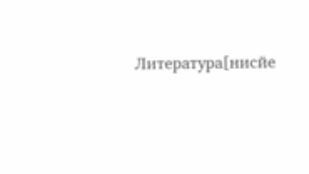Литература[нисйе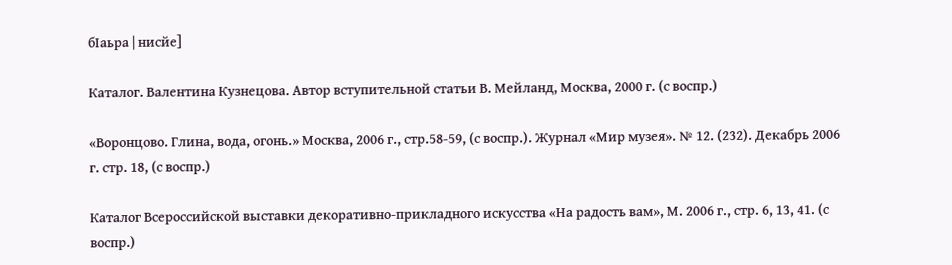бӀаьра | нисйе]

Каталог. Валентина Кузнецова. Автор вступительной статьи В. Мейланд, Москва, 2000 г. (с воспр.)

«Воронцово. Глина, вода, огонь.» Москва, 2006 г., стр.58-59, (с воспр.). Журнал «Мир музея». № 12. (232). Декабрь 2006 г. стр. 18, (с воспр.)

Каталог Всероссийской выставки декоративно-прикладного искусства «На радость вам», М. 2006 г., стр. 6, 13, 41. (с воспр.)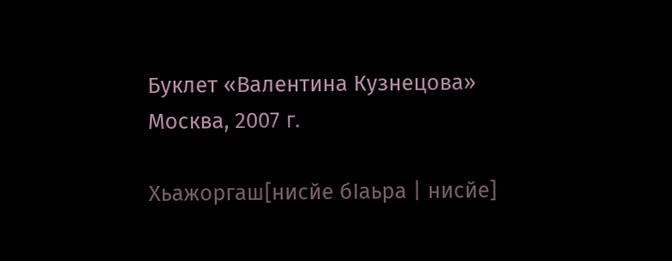Буклет «Валентина Кузнецова» Москва, 2007 г.

Хьажоргаш[нисйе бӀаьра | нисйе]